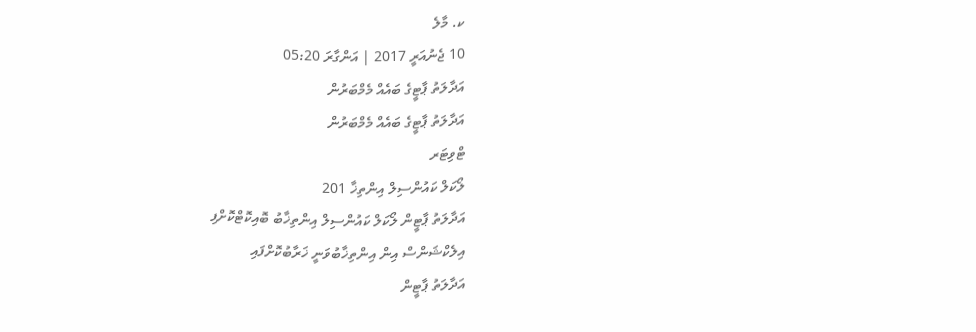ކ. މާލެ
10 ޖެނުއަރީ 2017 | އަންގާރަ 05:20
އަދާލަތު ޕާޓީގެ ބައެއް މެމްބަރުން
އަދާލަތު ޕާޓީގެ ބައެއް މެމްބަރުން
ޓްވިޓަރ
ލޯކަލް ކައުންސިލް އިންތިޚާ 201
އަދާލަތު ޕާޓީން ލޯކަލް ކައުންސިލް އިންތިޚާބު ބޮއިކޮޓްކޮށްފި
އިލެކްޝަންސް އިން އިންތިޚާބުވަނީ ޚަރާބުކޮށްފައި
އަދާލަތު ޕާޓީން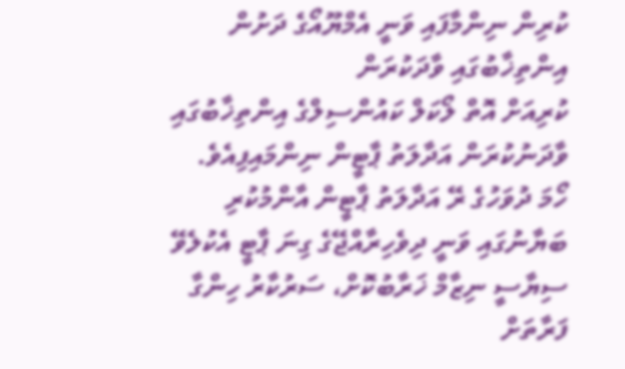ކުރިން ނިންމާފައި ވަނީ އެމްޔޫއޯގެ ދަށުން އިންތިޚާބުގައި ވާދަކުރަން
ކުރިއަށް އޮތް ލޯކަލް ކައުންސިލްގެ އިންތިޚާބުގައި ވާދަނުކުރަން އަދާލަތު ޕާޓީން ނިންމައިފިއެވެ.
ހޯމަ ދުވަހުގެ ރޭ އަދާލަތު ޕާޓީން އާންމުކުރި ބަޔާނުގައި ވަނީ ދިވެހިރާއްޖޭގެ ގިނަ ޕާޓީ އެކުލެވޭ ސިޔާސީ ނިޒާމް ޚަރާބުކޮށް، ސަރުކާރު ހިންގާ ފަރާތަށް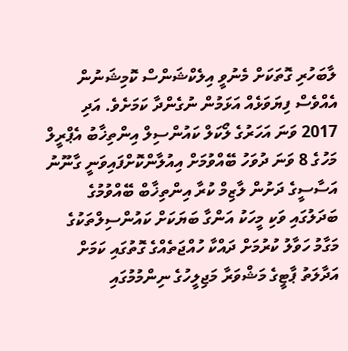ލާބަހުރި ގޮތަކަށް މެނުވީ އިލެކްޝަންސް ކޮމިޝަނުން އެއްވެސް ފިޔަވަޅެއް އަޅަމުން ނުގެންދާ ކަމަށެވެ. އަދި 2017 ވަނަ އަހަރުގެ ލޯކަލް ކައުންސިލް އިންތިޚާބު އެޕްރީލް މަހުގެ 8 ވަނަ ދުވަހު ބޭއްވުމަށް އިއުލާންކޮށްފައިވަނީ ގާނޫނު އަސާސީގެ ދަށުން ލާޒިމް ކުރާ އިންތިޚާބް ބޭއްވުމުގެ ބަދަލުގައި ވަކި މީހަކު އަންގާ ބަޔަކަށް ކައުންސިލްތަކުގެ މަގާމު ހަވާލު ކުރުމަށް ދައްކާ ހުއްޖަތެއްގެ ގޮތުގައި ކަމަށް އަދާލަތު ޕާޓީގެ މަޝްވަރާ މަޖިލީހުގެ ނިންމުމުގައި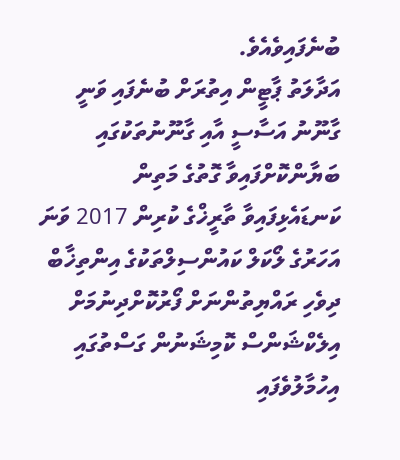ބުނެފައިވެއެވެ.
އަދާލަތު ޕާޓީން އިތުރަށް ބުނެފައި ވަނީ ގާނޫނު އަސާސީ އާއި ގާނޫނުތަކުގައި ބަޔާންކޮށްފައިވާ ގޮތުގެ މަތިން ކަނޑައެޅިފައިވާ ތާރީޚްގެ ކުރިން 2017 ވަނަ އަހަރުގެ ލޯކަލް ކައުންސިލްތަކުގެ އިންތިޚާބް ދިވެހި ރައްޔިތުންނަށް ފޯރުކޮށްދިނުމަށް އިލެކްޝަންސް ކޮމިޝަނުން ގަސްތުގައި އިހުމާލުވެފައި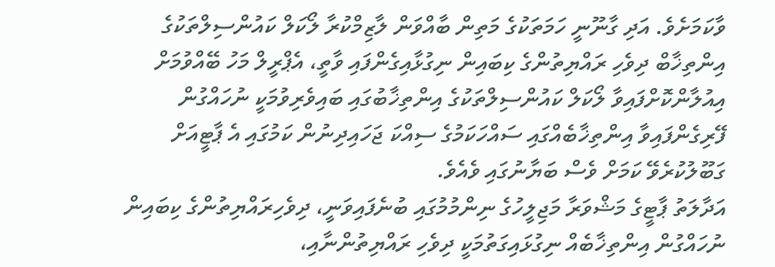ވާކަމަށެވެ. އަދި ގާނޫނީ ހަމަތަކުގެ މަތިން ބާއްވަން ލާޒިމްކުރާ ލޯކަލް ކައުންސިލްތަކުގެ އިންތިޚާބް ދިވެހި ރައްޔިތުންގެ ކިބައިން ނިގުޅާއިގެންފައި ވާތީ، އެޕްރީލް މަހު ބޭއްވުމަށް އިއުލާންކޮށްފައިވާ ލޯކަލް ކައުންސިލްތަކުގެ އިންތިޚާބުގައި ބައިވެރިވުމަކީ ނުހައްގުން ފޭރިގެންފައިވާ އިންތިޚާބެއްގައި ސައްހަކަމުގެ ސިއްކަ ޖަހައިދިނުން ކަމުގައި އެ ޕާޓީއަށް ގަބޫލުކުރެވޭ ކަމަށް ވެސް ބަޔާނުގައި ވެއެވެ.
އަދާލަތު ޕާޓީގެ މަޝްވަރާ މަޖިލީހުގެ ނިންމުމުގައި ބުނެފައިވަނީ، ދިވެހިރައްޔިތުންގެ ކިބައިން ނުހައްގުން އިންތިޚާބެއް ނިގުޅައިގަތުމަކީ ދިވެހި ރައްޔިތުންނާއި،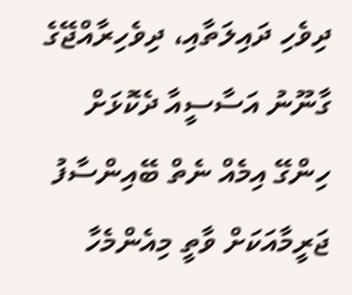ދިވެހި ދައިލަތާއި، ދިވެހިރާއްޖޭގެ ގާނޫނު އަސާސީއާ ދެކޮޅަށް ހިންގޭ އިމެއް ނެތް ބޭއިންސާފު ޖަރީމާއަކަށް ވާތީ މިއެންމެހާ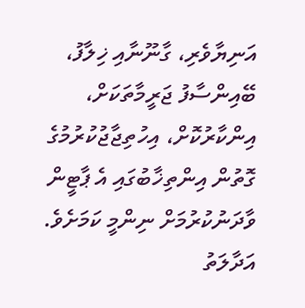އަނިޔާވެރި، ގާނޫނާއި ޚިލާފު، ބޭއިންސާފު ޖަރީމާތަކަށް، އިންކާރުކޮށް، އިހުތިޖާޖުކުރުމުގެ ގޮތުން އިންތިޚާބުގައި އެ ޕާޓީން ވާދަނުކުރުމަށް ނިންމީ ކަމަށެވެ.
އަދާލަތު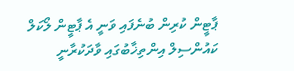ޕާޓީން ކުރިން ބުނެފައި ވަނީ އެ ޕާޓީން ލޯކަލް ކައުންސިލް އިންތިޚާބުގައި ވާދަކުރާނީ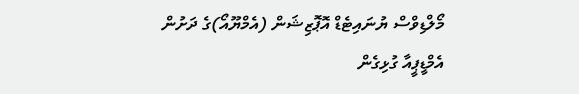މޯލްޑިވްސް ޔުނައިޓެޑް އޮޕޮޒިޝަން (އެމްޔޫއޯ)ގެ ދަށުން އެމްޑީޕީއާ ގުޅިގެން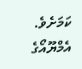ކަމަށެވެ. އެމްޔޫއޯގެ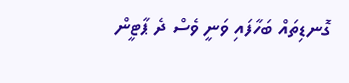ގޮނޑިތައް ބަހާފައި ވަނީ ވެސް ދެ ޕާޓީން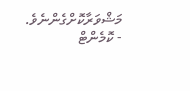މަޝްވަރާކޮށްގެންނެވެ.
- ކޮމެންޓް